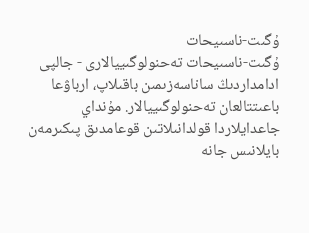ۇگىت-ناسىيحات
ۇگىت-ناسىيحات تەحنولوگىييالارى - جالپى ادامداردىڭ ساناسەزىمىن باقىلاپ، ارباۋعا باعىتتالعان تەحنولوگىييالار. مۇنداي جاعدايلاردا قولدانىلاتىن قوعامدىق پىكىرمەن بايلانىس جانە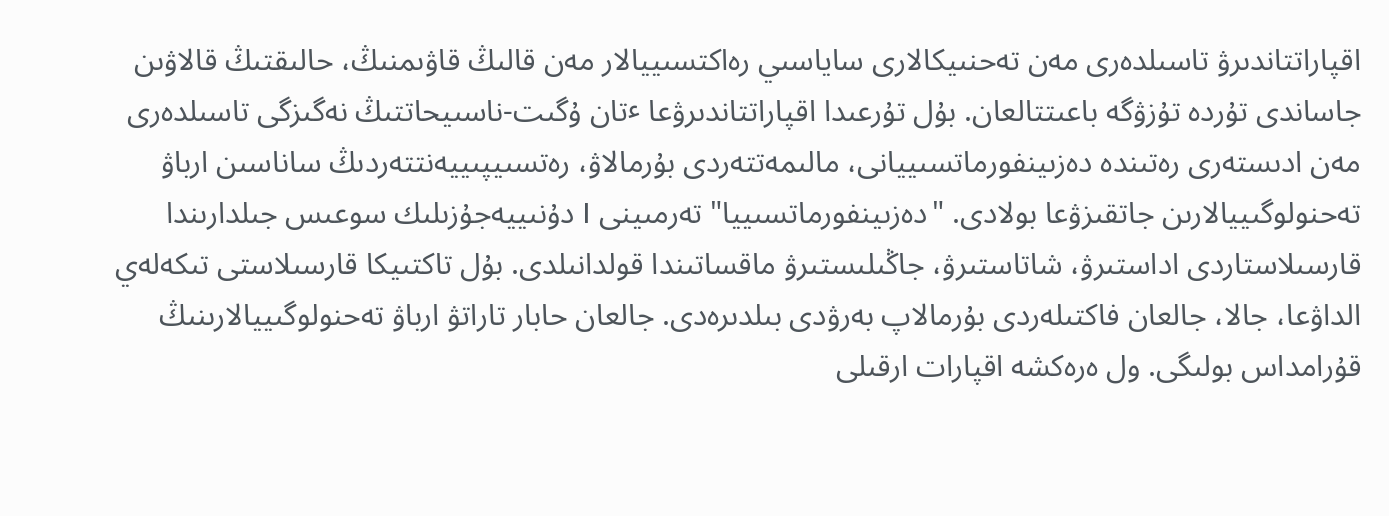اقپاراتتاندىرۋ تاسىلدەرى مەن تەحنىيكالارى ساياسىي رەاكتسىييالار مەن قالىڭ قاۋىمنىڭ، حالىقتىڭ قالاۋىن جاساندى تۇردە تۇزۋگە باعىتتالعان. بۇل تۇرعىدا اقپاراتتاندىرۋعا ٴتان ۇگىت-ناسىيحاتتىڭ نەگىزگى تاسىلدەرى مەن ادىستەرى رەتىندە دەزىينفورماتسىييانى، مالىمەتتەردى بۇرمالاۋ، رەتسىيپىييەنتتەردىڭ ساناسىن ارباۋ تەحنولوگىييالارىن جاتقىزۋعا بولادى. "دەزىينفورماتسىييا" تەرمىينى I دۇنىييەجۇزىلىك سوعىس جىلدارىندا قارسىلاستاردى اداستىرۋ، شاتاستىرۋ، جاڭىلىستىرۋ ماقساتىندا قولدانىلدى. بۇل تاكتىيكا قارسىلاستى تىكەلەي الداۋعا، جالا، جالعان فاكتىلەردى بۇرمالاپ بەرۋدى بىلدىرەدى. جالعان حابار تاراتۋ ارباۋ تەحنولوگىييالارىنىڭ قۇرامداس بولىگى. ول ەرەكشە اقپارات ارقىلى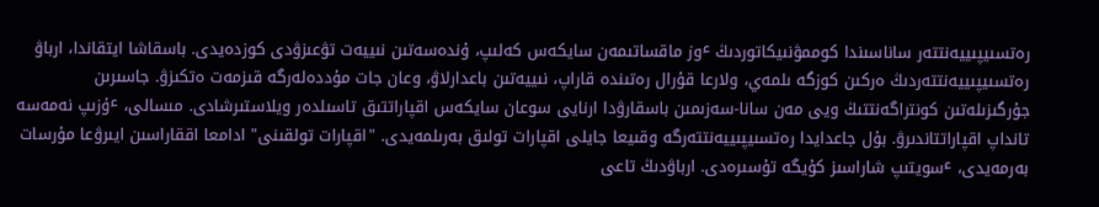رەتسىيپىييەنتتەر ساناسىندا كوممۋنىيكاتوردىڭ ٴوز ماقساتىمەن سايكەس كەلىپ، ۇندەسەتىن نىييەت تۋعىزۋدى كوزدەيدى. باسقاشا ايتقاندا، ارباۋ رەتسىيپىييەنتتەردىڭ ەركىن كوزگە ىلمەي، ولارعا قۇرال رەتىندە قاراپ، نىييەتىن باعدارلاۋ، وعان جات مۇددەلەرگە قىزمەت ەتكىزۋ. جاسىرىن جۇرگىزىلەتىن كونتراگەنتتىڭ ويى مەن سانا-سەزىمىن باسقارۋدا ارنايى سوعان سايكەس اقپاراتتىق تاسىلدەر ويلاستىرشادى. مىسالى، ٴۇزىپ نەمەسە تانداپ اقپاراتتاندىرۋ. بۇل جاعدايدا رەتسىيپىييەنتتەرگە وقىيعا جايلى اقپارات تولىق بەرىلمەيدى. "اقپارات تولقىنى" ادامعا اققاراسىن ايىرۋعا مۇرسات بەرمەيدى، ٴسويتىپ شاراسىز كۇيگە تۇسىرەدى. ارباۋدىڭ تاعى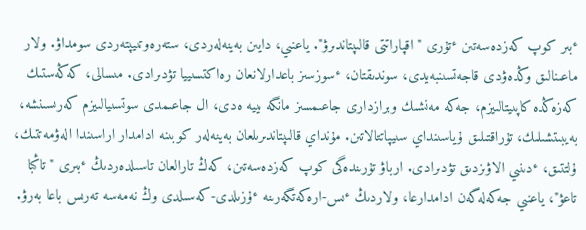ٴبىر كوپ كەزدەسەتىن ٴتۇرى "اقپاراتتى قالىپتاندىرۋ". ياعنىي، دايىن بەينەلەردى، ستەرەوتىيپتەردى سومداۋ. ولار ماعىنالىق وڭدەۋدى قاجەتسىنبەيدى، سوندىقتان، ٴسوزسىز باعدارلانعان رەاكتسىييا تۋدىرادى. مىسالى، كەڭەستىك كەزەڭدە كاپىيتالىيزم، جەكە مەنشىك وبرازدارى جاعىمسىز مانگە ىييە ەدى، ال جاعىمدى سوتسىيالىيزم كەرىسىنشە، بەيبىتشىلىك، تۇراقتىلىق ۇياسىنداي سىيپاتتالاتىن. مۇنداي قالىپتاندىرىلعان بەينەلەر كوبىنە ادامدار اراسىندا الەۋمەتتىك، ۇلتتىق، ٴدىنىي الاۋىزدىق تۋدىرادى. ارباۋ تۇرىندەگى كوپ كەزدەسەتىن، كەڭ تارالعان تاسىلدەردىڭ ٴبىرى "تاڭبا تاعۋ"، ياعنىي جەكەلەگەن ادامدارعا، ولاردىڭ ٴىس-ارەكەتگەرىنە ٴۇزىلدى-كەسىلدى وڭ نەمەسە تەرىس باعا بەرۋ.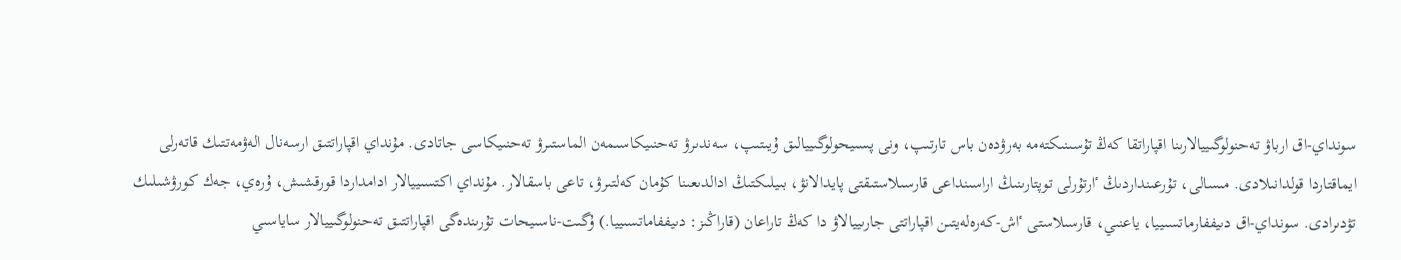سونداي-اق ارباۋ تەحنولوگىييالارىنا اقپاراتقا كەڭ تۇسىنىكتەمە بەرۋدەن باس تارتىپ، ونى پسىيحولوگىييالىق ۇيىتىپ، سەندىرۋ تەحنىيكاسىمەن الماستىرۋ تەحنىيكاسى جاتادى. مۇنداي اقپاراتتىق ارسەنال الەۋمەتتىك قاتەرلى ايماقتاردا قولدانىلادى. مىسالى، تۇرعىنداردىڭ ٴارتۇرلى توپتارىنىڭ اراسىنداعى قارسىلاستىقتى پايدالانۋ، بىيلىكتىڭ ادالدىعىنا كۇمان كەلتىرۋ، تاعى باسقالار. مۇنداي اكتسىييالار ادامداردا قورقشىش، ۇرەي، جەك كورۋشىلىك تۋدىرادى. سونداي-اق دىيففارماتسىييا، ياعنىي، قارسىلاستى ٴاش-كەرەلەيتىن اقپاراتتى جارىييالاۋ دا كەڭ تاراعان (قاراڭىز: دىيففاماتسىييا.) ۇگىت-ناسىيحات تۇرىندەگى اقپاراتتىق تەحنولوگىييالار ساياسىي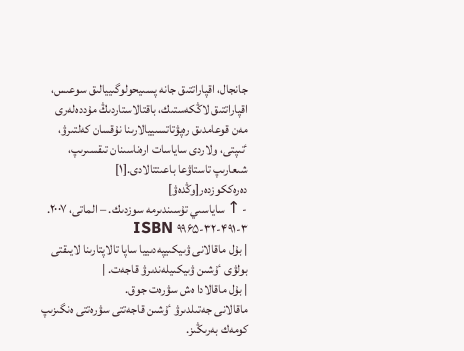جانجال، اقپاراتتىق جانە پسىيحولوگىييالىق سوعىس، اقپاراتتىق لاڭكەستىك، باقتالاستاردىڭ مۇددەلەرى مەن قوعامدىق رەپۋتاتسىييالارىنا نۇقسان كەلتىرۋ، ٴتىپتى، ولاردى ساياسات ارەناسىنان تىقسىرىپ، شىعارىپ تاستاۋعا باعىتتالادى.[۱]
دەرەككوزدەر[وڭدەۋ]
- ↑ ساياسىي تۇسىندىرمە سوزدىك. – الماتى، ۲۰۰۷. ISBN ۹۹۶۵-۳۲-۴۹۱-۳
| بۇل ماقالانى ۋىيكىيپەدىييا ساپا تالاپتارىنا لايىقتى بولۋى ٴۇشىن ۋىيكىيلەندىرۋ قاجەت. |
| بۇل ماقالادا ەش سۋرەت جوق.
ماقالانى جەتىلدىرۋ ٴۇشىن قاجەتتى سۋرەتتى ەنگىزىپ كومەك بەرىڭىز.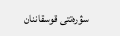سۋرەتتى قوسقاننان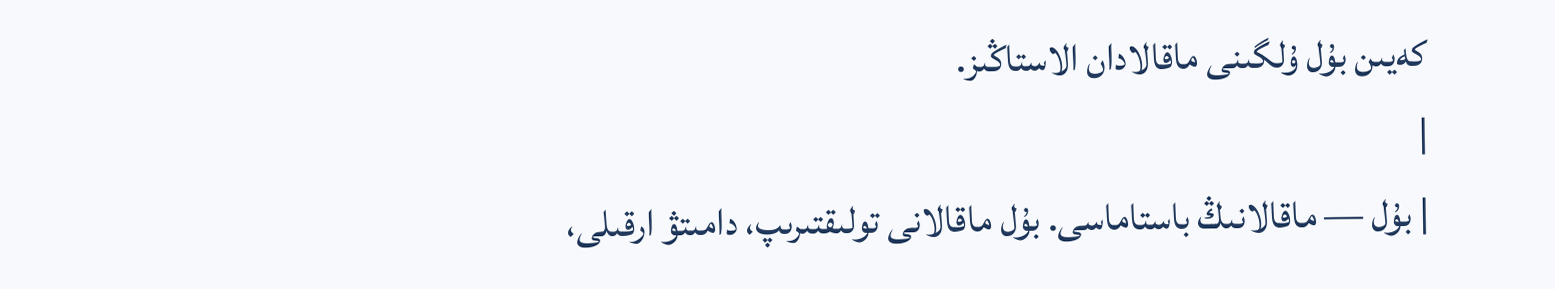كەيىن بۇل ۇلگىنى ماقالادان الاستاڭىز.
|
| بۇل — ماقالانىڭ باستاماسى. بۇل ماقالانى تولىقتىرىپ، دامىتۋ ارقىلى،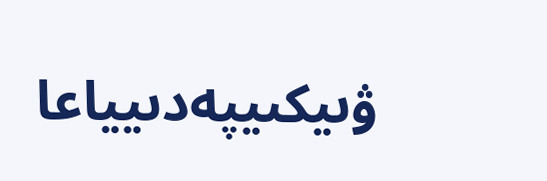ۋىيكىيپەدىيياعا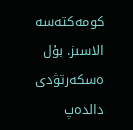كومەكتەسە الاسىز. بۇل ەسكەرتۋدى دالدەپ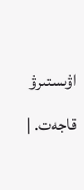اۋىستىرۋ قاجەت. |